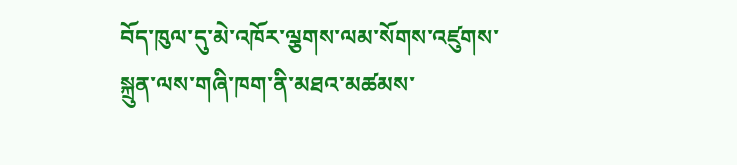བོད་ཁུལ་དུ་མེ་འཁོར་ལྕགས་ལམ་སོགས་འཛུགས་སྐྲུན་ལས་གཞི་ཁག་ནི་མཐའ་མཚམས་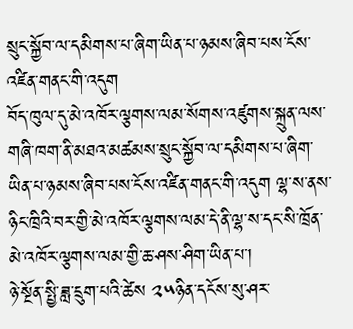སྲུང་སྐྱོབ་ལ་དམིགས་པ་ཞིག་ཡིན་པ་ཉམས་ཞིབ་པས་ངོས་འཛིན་གནང་གི་འདུག
བོད་ཁུལ་དུ་མེ་འཁོར་ལྕགས་ལམ་སོགས་འཛུགས་སྐྲུན་ལས་གཞི་ཁག་ནི་མཐའ་མཚམས་སྲུང་སྐྱོབ་ལ་དམིགས་པ་ཞིག་ཡིན་པ་ཉམས་ཞིབ་པས་ངོས་འཛིན་གནང་གི་འདུག ལྷ་ས་ནས་ཉིང་ཁྲིའི་བར་གྱི་མེ་འཁོར་ལྕགས་ལམ་དེ་ནི་ལྷ་ས་དང་སི་ཁྲོན་མེ་འཁོར་ལྕགས་ལམ་གྱི་ཆ་ཤས་ཤིག་ཡིན་པ་།
ཉེ་སྔོན་སྤྱི་ཟླ་དྲུག་པའི་ཚེས ༢༥ཉིན་དངོས་སུ་ཤར་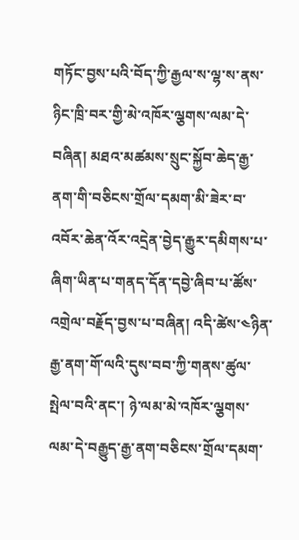གཏོང་བྱས་པའི་བོད་ཀྱི་རྒྱལ་ས་ལྷ་ས་ནས་ཉིང་ཁྲི་བར་གྱི་མེ་འཁོར་ལྕགས་ལམ་དེ་བཞིན། མཐའ་མཚམས་སྲུང་སྐྱོབ་ཆེད་རྒྱ་ནག་གི་བཅིངས་གྲོལ་དམག་མི་ཟེར་བ་འབོར་ཆེན་འོར་འདྲེན་བྱེད་རྒྱུར་དམིགས་པ་ཞིག་ཡིན་པ་གནད་དོན་དབྱེ་ཞིབ་པ་ཚོས་འགྲེལ་བརྗོད་བྱས་པ་བཞིན། འདི་ཚེས་༤ཉིན་རྒྱ་ནག་གོ་ལའི་དུས་བབ་ཀྱི་གནས་ཚུལ་སྤེལ་བའི་ནང་། ཉེ་ལམ་མེ་འཁོར་ལྕགས་ལམ་དེ་བརྒྱུད་རྒྱ་ནག་བཅིངས་གྲོལ་དམག་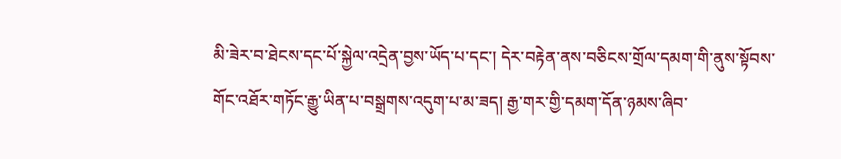མི་ཟེར་བ་ཐེངས་དང་པོ་སྐྱེལ་འདྲེན་བྱས་ཡོད་པ་དང་། དེར་བརྟེན་ནས་བཅིངས་གྲོལ་དམག་གི་ནུས་སྟོབས་གོང་འཐོར་གཏོང་རྒྱུ་ཡིན་པ་བསྒྲགས་འདུག་པ་མ་ཟད། རྒྱ་གར་གྱི་དམག་དོན་ཉམས་ཞིབ་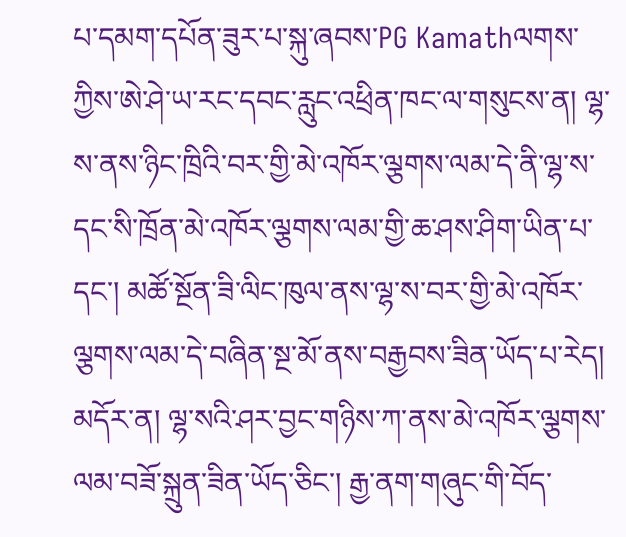པ་དམག་དཔོན་ཟུར་པ་སྐུ་ཞབས་PG Kamathལགས་ཀྱིས་ཨེ་ཤེ་ཡ་རང་དབང་རླུང་འཕྲིན་ཁང་ལ་གསུངས་ན། ལྷ་ས་ནས་ཉིང་ཁྲིའི་བར་གྱི་མེ་འཁོར་ལྕགས་ལམ་དེ་ནི་ལྷ་ས་དང་སི་ཁྲོན་མེ་འཁོར་ལྕགས་ལམ་གྱི་ཆ་ཤས་ཤིག་ཡིན་པ་དང་། མཚོ་སྔོན་ཟི་ལིང་ཁུལ་ནས་ལྷ་ས་བར་གྱི་མེ་འཁོར་ལྕགས་ལམ་དེ་བཞིན་སྔ་མོ་ནས་བརྒྱབས་ཟིན་ཡོད་པ་རེད། མདོར་ན། ལྷ་སའི་ཤར་བྱང་གཉིས་ཀ་ནས་མེ་འཁོར་ལྕགས་ལམ་བཟོ་སྐྲུན་ཟིན་ཡོད་ཅིང་། རྒྱ་ནག་གཞུང་གི་བོད་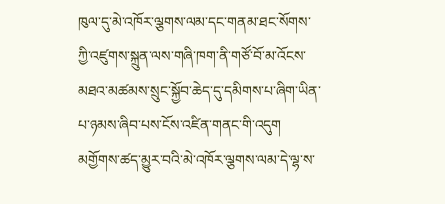ཁུལ་དུ་མེ་འཁོར་ལྕགས་ལམ་དང་གནམ་ཐང་སོགས་ཀྱི་འཛུགས་སྐྲུན་ལས་གཞི་ཁག་ནི་གཙོ་བོ་མ་འོངས་མཐའ་མཚམས་སྲུང་སྐྱོབ་ཆེད་དུ་དམིགས་པ་ཞིག་ཡིན་པ་ཉམས་ཞིབ་པས་ངོས་འཛིན་གནང་གི་འདུག
མགྱོགས་ཚད་མྱུར་བའི་མེ་འཁོར་ལྕགས་ལམ་དེ་ལྷ་ས་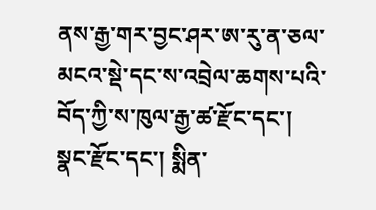ནས་རྒྱ་གར་བྱང་ཤར་ཨ་རུ་ན་ཅལ་མངའ་སྡེ་དང་ས་འབྲེལ་ཆགས་པའི་བོད་ཀྱི་ས་ཁུལ་རྒྱ་ཚ་རྫོང་དང་། སྣང་རྫོང་དང་། སྨིན་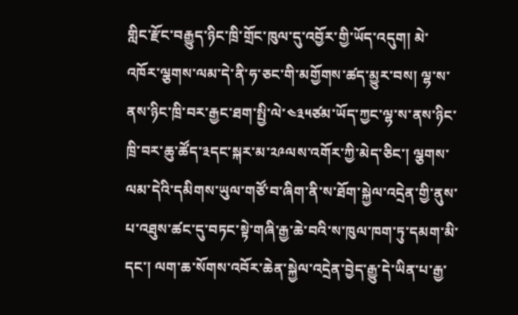གླིང་རྫོང་བརྒྱུད་ཉིང་ཁྲི་གྲོང་ཁུལ་དུ་འབྱོར་གྱི་ཡོད་འདུག། མེ་འཁོར་ལྕགས་ལམ་དེ་ནི་ཧ་ཅང་གི་མགྱོགས་ཚད་མྱུར་བས། ལྷ་ས་ནས་ཉིང་ཁྲི་བར་རྒྱང་ཐག་སྤྱི་ལེ་༤༣༥ཙམ་ཡོད་ཀྱང་ལྷ་ས་ནས་ཉིང་ཁྲི་བར་ཆུ་ཚོད་༣དང་སྐར་མ་༢༩ལས་འགོར་ཀྱི་མེད་ཅིང་། ལྕགས་ལམ་དེའི་དམིགས་ཡུལ་གཙོ་བ་ཞིག་ནི་ས་ཐོག་སྐྱེལ་འདྲེན་གྱི་ནུས་པ་འཐུས་ཚང་དུ་བཏང་སྟེ་གཞི་རྒྱ་ཆེ་བའི་ས་ཁུལ་ཁག་ཏུ་དམག་མི་དང་། ལག་ཆ་སོགས་འབོར་ཆེན་སྐྱེལ་འདྲེན་བྱེད་རྒྱུ་དེ་ཡིན་པ་རྒྱ་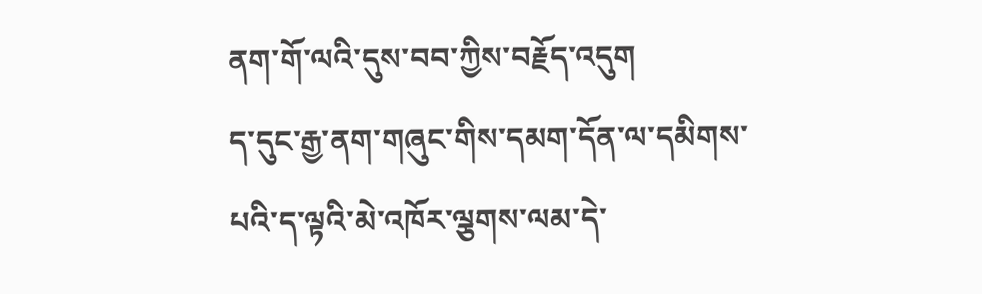ནག་གོ་ལའི་དུས་བབ་ཀྱིས་བརྗོད་འདུག
ད་དུང་རྒྱ་ནག་གཞུང་གིས་དམག་དོན་ལ་དམིགས་པའི་ད་ལྟའི་མེ་འཁོར་ལྕགས་ལམ་དེ་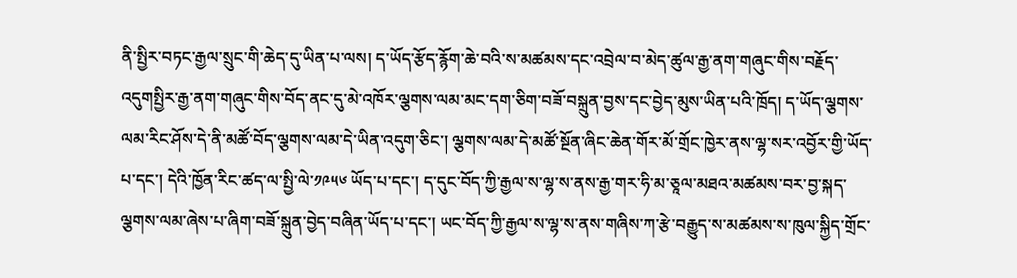ནི་སྤྱིར་བཏང་རྒྱལ་སྲུང་གི་ཆེད་དུ་ཡིན་པ་ལས། ད་ཡོད་རྩོད་རྙོག་ཆེ་བའི་ས་མཚམས་དང་འབྲེལ་བ་མེད་ཚུལ་རྒྱ་ནག་གཞུང་གིས་བརྗོད་འདུགསྤྱིར་རྒྱ་ནག་གཞུང་གིས་བོད་ནང་དུ་མེ་འཁོར་ལྕགས་ལམ་མང་དག་ཅིག་བཟོ་བསྐྲུན་བྱས་དང་བྱེད་མུས་ཡིན་པའི་ཁྲོད། ད་ཡོད་ལྕགས་ལམ་རིང་ཤོས་དེ་ནི་མཚོ་བོད་ལྕགས་ལམ་དེ་ཡིན་འདུག་ཅིང་། ལྕགས་ལམ་དེ་མཚོ་སྔོན་ཞིང་ཆེན་གོར་མོ་གྲོང་ཁྱེར་ནས་ལྷ་སར་འབྱོར་གྱི་ཡོད་པ་དང་། དེའི་ཁྱོན་རིང་ཚད་ལ་སྤྱི་ལེ་༡༩༥༦ ཡོད་པ་དང་། ད་དུང་བོད་ཀྱི་རྒྱལ་ས་ལྷ་ས་ནས་རྒྱ་གར་ཧི་མ་ཅཱལ་མཐའ་མཚམས་བར་བྱ་སྐད་ལྕགས་ལམ་ཞེས་པ་ཞིག་བཟོ་སྐྲུན་བྱེད་བཞིན་ཡོད་པ་དང་། ཡང་བོད་ཀྱི་རྒྱལ་ས་ལྷ་ས་ནས་གཞིས་ཀ་རྩེ་བརྒྱུད་ས་མཚམས་ས་ཁུལ་སྐྱིད་གྲོང་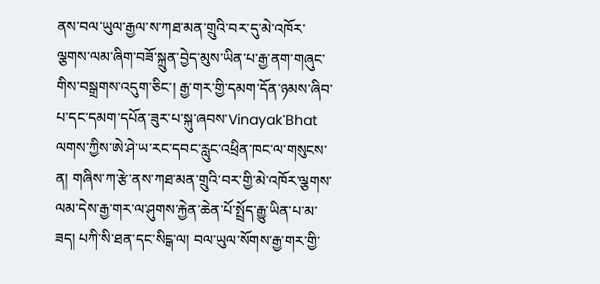ནས་བལ་ཡུལ་རྒྱལ་ས་ཀཐ་མན་གྲུའི་བར་དུ་མེ་འཁོར་ལྕགས་ལམ་ཞིག་བཟོ་སྐྲུན་བྱེད་མུས་ཡིན་པ་རྒྱ་ནག་གཞུང་གིས་བསྒྲགས་འདུག་ཅིང་། རྒྱ་གར་གྱི་དམག་དོན་ཉམས་ཞིབ་པ་དང་དམག་དཔོན་ཟུར་པ་སྐུ་ཞབས་Vinayak་Bhat ལགས་ཀྱིས་ཨེ་ཤེ་ཡ་རང་དབང་རླུང་འཕྲིན་ཁང་ལ་གསུངས་ན། གཞིས་ཀ་རྩེ་ནས་ཀཐ་མན་གྲུའི་བར་གྱི་མེ་འཁོར་ལྕགས་ལམ་དེས་རྒྱ་གར་ལ་ཤུགས་རྐྱེན་ཆེན་པོ་སྤྲོད་རྒྱུ་ཡིན་པ་མ་ཟད། པཀི་སི་ཐན་དང་སིངྒ་ལ། བལ་ཡུལ་སོགས་རྒྱ་གར་གྱི་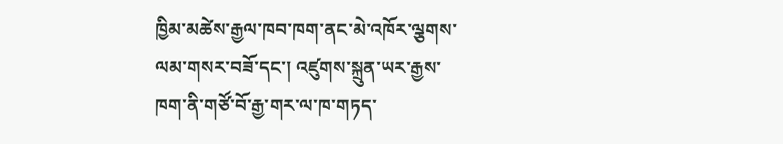ཁྱིམ་མཚེས་རྒྱལ་ཁབ་ཁག་ནང་མེ་འཁོར་ལྕགས་ལམ་གསར་བཟོ་དང་། འཛུགས་སྐྲུན་ཡར་རྒྱས་ཁག་ནི་གཙོ་བོ་རྒྱ་གར་ལ་ཁ་གཏད་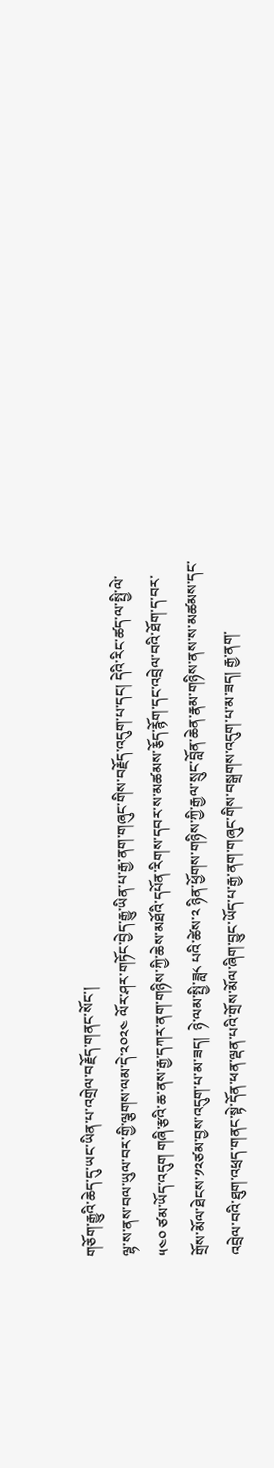གཅོག་རྒྱུའི་ཆེད་དུ་ཡང་ཡིན་པ་འགྲེལ་བརྗོད་གནང་སོང་།
ལྷ་ས་ནས་བལ་ཡུལ་བར་གྱི་ལྕགས་ལམ་དེ་༢༠༢༤ ལོར་ཤར་གཏོང་བྱེད་རྒྱུ་ཡིན་པ་རྒྱ་ནག་གཞུང་གིས་བརྗོད་འདུག་པ་དང། དེའི་རིང་ཚད་ལ་སྤྱི་ལེ་༥༤༠ ཙམ་ཡོད་འདུག གཞི་རྩའི་ཆ་ནས་རྒྱ་དཀར་ནག་གཉིས་ཀྱི་ཆེས་མཐོའི་དཔོན་རིགས་དབར་ས་མཚམས་རྕོད་རྙོག་དང་འབྲེལ་བའི་ཐོག་ད་བར་གྲོས་མོལ་ཐེངས་༡༢ཙམ་བྱས་འདུག་པ་མ་ཟད།  ཉེ་ལམ་སྤྱི་ཟླ༨ པའི་ཚེས་༢ ཉིན་ཕྱོགས་གཉིས་ཀྱི་རྒྱལ་སྲུང་བློན་ཆེན་རྣམ་གཉིས་ནས་ས་མཚམས་དང་འབྲེལ་བའི་ཐུག་འཕྲད་གནང་སྟེ་དོན་ཕན་ལྡན་པའི་གྲོས་མོལ་ཞིག་བྱུང་ཡོད་པ་རྒྱ་ནག་གཞུང་གིས་བསྒྲགས་འདུག་པ་མ་ཟད། རྒྱ་ནག་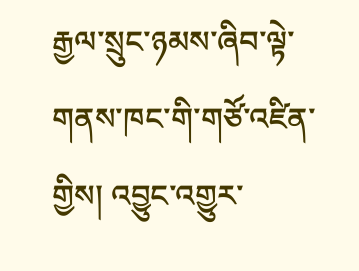རྒྱལ་སྲུང་ཉམས་ཞིབ་ལྟེ་གནས་ཁང་གི་གཙོ་འཛིན་གྱིས། འབྱུང་འགྱུར་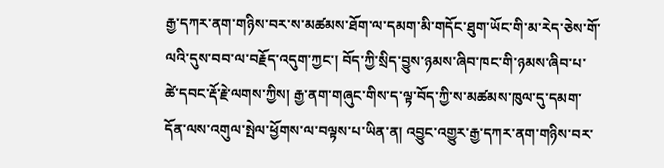རྒྱ་དཀར་ནག་གཉིས་བར་ས་མཚམས་ཐོག་ལ་དམག་མི་གདོང་ཐུག་ཡོང་གི་མ་རེད་ཅེས་གོ་ལའི་དུས་བབ་ལ་བརྗོད་འདུག་ཀྱང་། བོད་ཀྱི་སྲིད་བྱུས་ཉམས་ཞིབ་ཁང་གི་ཉམས་ཞིབ་པ་ཚེ་དབང་རྡོ་རྗེ་ལགས་ཀྱིས། རྒྱ་ནག་གཞུང་གིས་ད་ལྟ་བོད་ཀྱི་ས་མཚམས་ཁུལ་དུ་དམག་དོན་ལས་འགུལ་སྤེལ་ཕྱོགས་ལ་བལྟས་པ་ཡིན་ན། འབྱུང་འགྱུར་རྒྱ་དཀར་ནག་གཉིས་བར་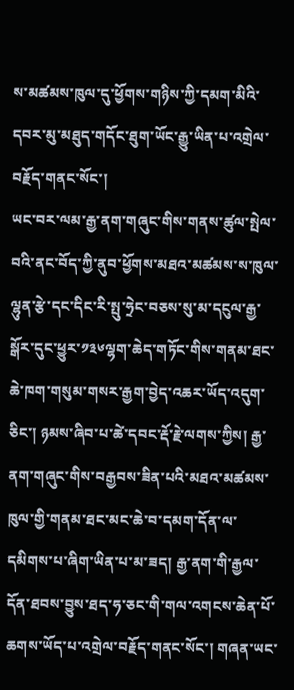ས་མཚམས་ཁུལ་དུ་ཕྱོགས་གཉིས་ཀྱི་དམག་མིའི་དབར་མུ་མཐུད་གདོང་ཐུག་ཡོང་རྒྱུ་ཡིན་པ་འགྲེལ་བརྗོད་གནང་སོང་།
ཡང་བར་ལམ་རྒྱ་ནག་གཞུང་གིས་གནས་ཚུལ་སྤེལ་བའི་ནང་བོད་ཀྱི་ནུབ་ཕྱོགས་མཐའ་མཚམས་ས་ཁུལ་ལྷུན་རྩེ་དང་དིང་རི་སྤུ་ཧྲེང་བཅས་སུ་མ་དངུལ་རྒྱ་སྒོར་དུང་ཕྱུར་༡༣༦ལྷག་ཆེད་གཏོང་གིས་གནམ་ཐང་ཆེ་ཁག་གསུམ་གསར་རྒྱག་བྱེད་འཆར་ཡོད་འདུག་ཅིང་། ཉམས་ཞིབ་པ་ཚེ་དབང་རྡོ་རྗེ་ལགས་ཀྱིས། རྒྱ་ནག་གཞུང་གིས་བརྒྱབས་ཟིན་པའི་མཐའ་མཚམས་ཁུལ་གྱི་གནམ་ཐང་མང་ཆེ་བ་དམག་དོན་ལ་དམིགས་པ་ཞིག་ཡིན་པ་མ་ཟད། རྒྱ་ནག་གི་རྒྱལ་དོན་ཐབས་བྱུས་ཐད་ཧ་ཅང་གི་གལ་འགངས་ཆེན་པོ་ཆགས་ཡོད་པ་འགྲེལ་བརྗོད་གནང་སོང་། གཞན་ཡང་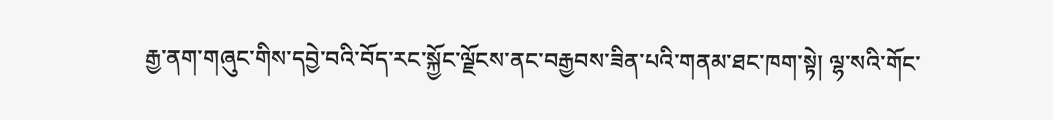རྒྱ་ནག་གཞུང་གིས་དབྱེ་བའི་བོད་རང་སྐྱོང་ལྗོངས་ནང་བརྒྱབས་ཟིན་པའི་གནམ་ཐང་ཁག་སྟེ། ལྷ་སའི་གོང་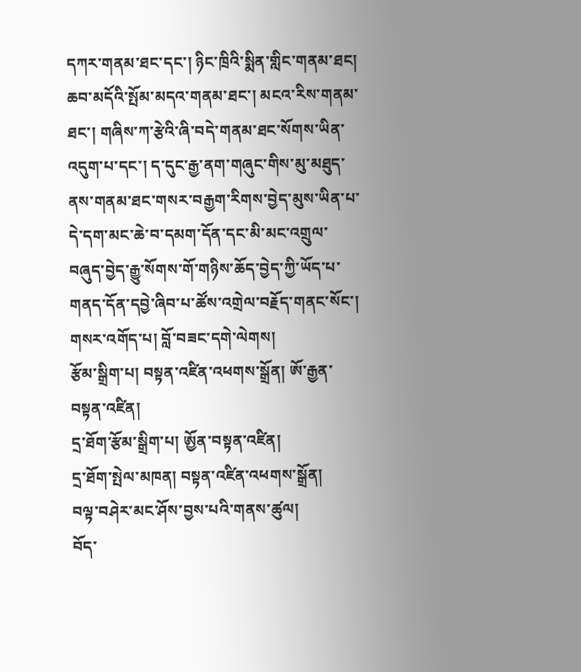དཀར་གནམ་ཐང་དང་། ཉིང་ཁྲིའི་སྨིན་གླིང་གནམ་ཐང། ཆབ་མདོའི་སྤོམ་མདའ་གནམ་ཐང་། མངའ་རིས་གནམ་ཐང་། གཞིས་ཀ་རྩེའི་ཞི་བདེ་གནམ་ཐང་སོགས་ཡིན་འདུག་པ་དང་། ད་དུང་རྒྱ་ནག་གཞུང་གིས་མུ་མཐུད་ནས་གནམ་ཐང་གསར་བརྒྱག་རིགས་བྱེད་མུས་ཡིན་པ་དེ་དག་མང་ཆེ་བ་དམག་དོན་དང་མི་མང་འགྲུལ་བཞུད་བྱེད་རྒྱུ་སོགས་གོ་གཉིས་ཆོད་བྱེད་ཀྱི་ཡོད་པ་གནད་དོན་དབྱེ་ཞིབ་པ་ཚོས་འགྲེལ་བརྗོད་གནང་སོང་།
གསར་འགོད་པ། བློ་བཟང་དགེ་ལེགས།
རྩོམ་སྒྲིག་པ། བསྟན་འཛིན་འཕགས་སྒྲོན། ཨོ་རྒྱན་བསྟན་འཛིན།
དྲ་ཐོག་རྩོམ་སྒྲིག་པ། ཨྱོན་བསྟན་འཛིན།
དྲ་ཐོག་སྤེལ་མཁན། བསྟན་འཛིན་འཕགས་སྒྲོན།
བལྟ་བཤེར་མང་ཤོས་བྱས་པའི་གནས་ཚུལ།
བོད་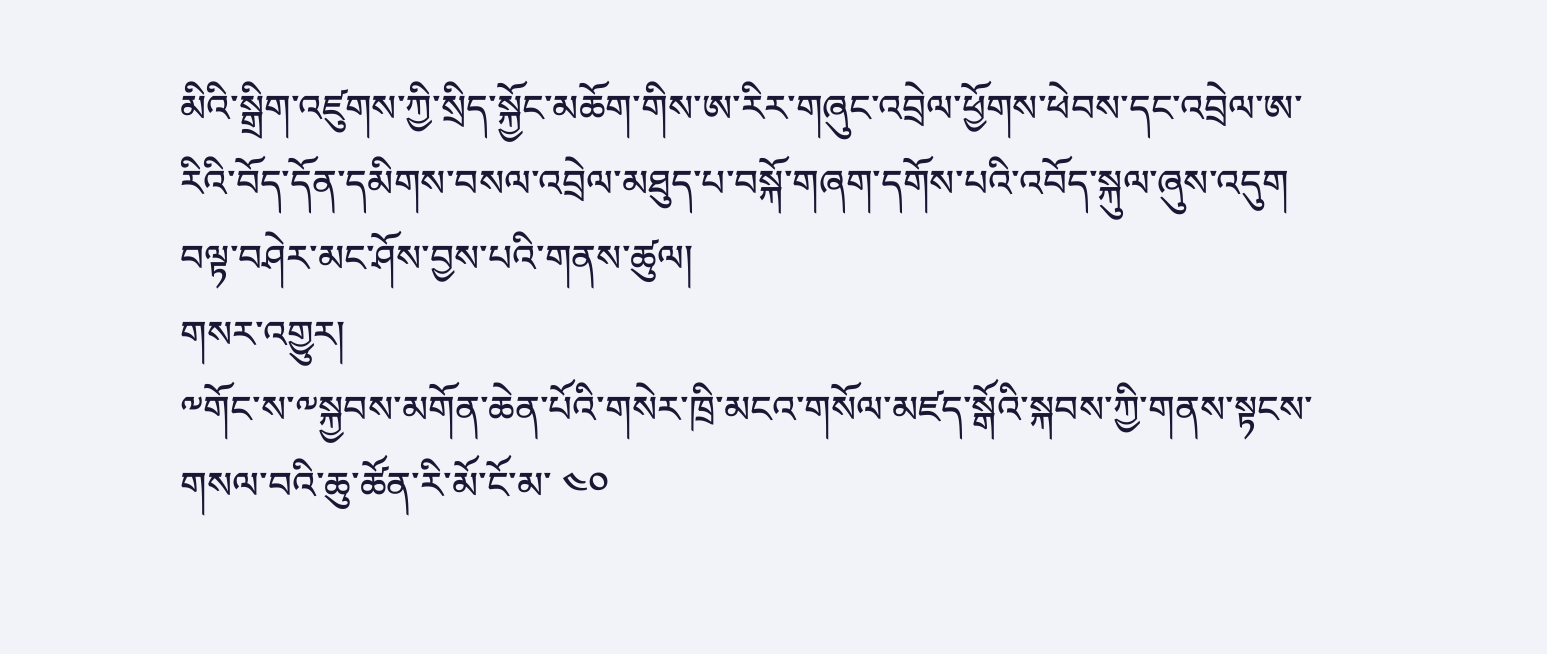མིའི་སྒྲིག་འཛུགས་ཀྱི་སྲིད་སྐྱོང་མཆོག་གིས་ཨ་རིར་གཞུང་འབྲེལ་ཕྱོགས་ཕེབས་དང་འབྲེལ་ཨ་རིའི་བོད་དོན་དམིགས་བསལ་འབྲེལ་མཐུད་པ་བསྐོ་གཞག་དགོས་པའི་འབོད་སྐུལ་ཞུས་འདུག
བལྟ་བཤེར་མང་ཤོས་བྱས་པའི་གནས་ཚུལ།
གསར་འགྱུར།
༸གོང་ས་༸སྐྱབས་མགོན་ཆེན་པོའི་གསེར་ཁྲི་མངའ་གསོལ་མཛད་སྒོའི་སྐབས་ཀྱི་གནས་སྟངས་གསལ་བའི་ཆུ་ཚོན་རི་མོ་ངོ་མ་ ༤༠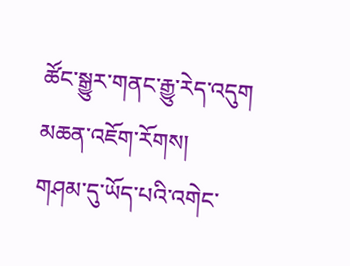ཚོང་སྒྱུར་གནང་རྒྱུ་རེད་འདུག
མཆན་འཇོག་རོགས།
གཤམ་དུ་ཡོད་པའི་འགེང་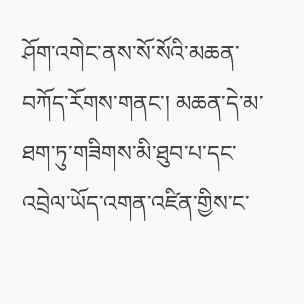ཤོག་འགེང་ནས་སོ་སོའི་མཆན་བཀོད་རོགས་གནང་། མཆན་དེ་མ་ཐག་ཏུ་གཟིགས་མི་ཐུབ་པ་དང་འབྲེལ་ཡོད་འགན་འཛིན་གྱིས་ང་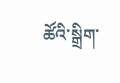ཚོའི་སྒྲིག་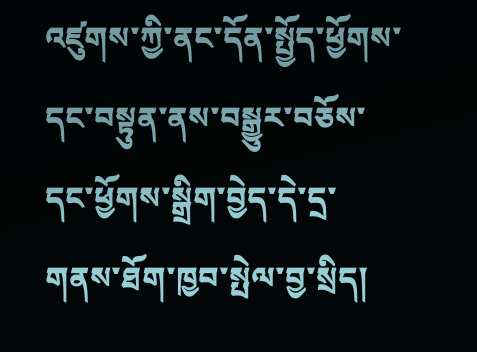འཛུགས་ཀྱི་ནང་དོན་སྤྱོད་ཕྱོགས་དང་བསྟུན་ནས་བསྒྱུར་བཅོས་དང་ཕྱོགས་སྒྲིག་བྱེད་དེ་དྲ་གནས་ཐོག་ཁྱབ་སྤེལ་བྱ་སྲིད།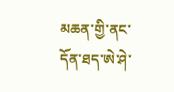མཆན་གྱི་ནང་དོན་ཐད་ཨེ་ཤེ་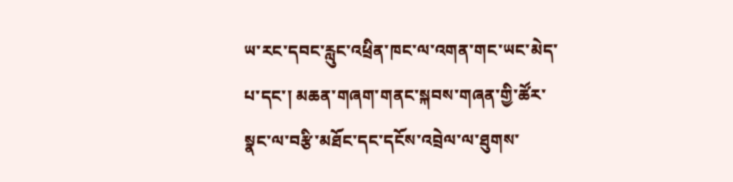ཡ་རང་དབང་རླུང་འཕྲིན་ཁང་ལ་འགན་གང་ཡང་མེད་པ་དང་། མཆན་གཞག་གནང་སྐབས་གཞན་གྱི་ཚོར་སྣང་ལ་བརྩི་མཐོང་དང་དངོས་འབྲེལ་ལ་ཐུགས་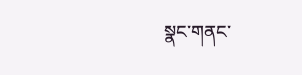སྣང་གནང་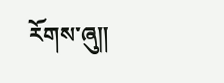རོགས་ཞུ༎